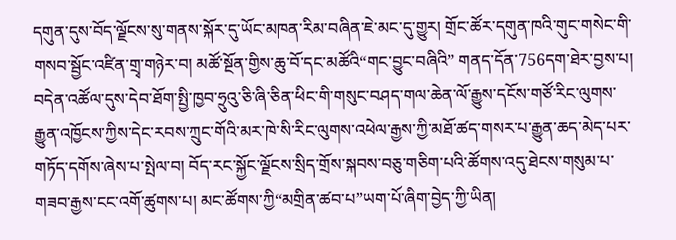དགུན་དུས་བོད་ལྗོངས་སུ་གནས་སྐོར་དུ་ཡོང་མཁན་རིམ་བཞིན་ཇེ་མང་དུ་གྱུར། གྲོང་ཚོར་དགུན་ཁའི་གུང་གསེང་གི་གསབ་སྦྱོང་འཛིན་གྲྭ་གཉེར་བ། མཚོ་སྔོན་གྱིས་ཆུ་བོ་དང་མཚོའི“གང་བྱུང་བཞིའི” གནད་དོན་756དག་ཐེར་བྱས་པ། བདེན་འཚོལ་དུས་དེབ་ཐོག་སྤྱི་ཁྱབ་ཧྲུའུ་ཅི་ཞི་ཅིན་ཕིང་གི་གསུང་བཤད་གལ་ཆེན་ལོ་རྒྱུས་དངོས་གཙོ་རིང་ལུགས་རྒྱུན་འཁྱོངས་ཀྱིས་དེང་རབས་ཀྲུང་གོའི་མར་ཁེ་སི་རིང་ལུགས་འཕེལ་རྒྱས་ཀྱི་མཐོ་ཚད་གསར་པ་རྒྱུན་ཆད་མེད་པར་གཏོད་དགོས་ཞེས་པ་སྤེལ་བ། བོད་རང་སྐྱོང་ལྗོངས་སྲིད་གྲོས་སྐབས་བཅུ་གཅིག་པའི་ཚོགས་འདུ་ཐེངས་གསུམ་པ་གཟབ་རྒྱས་ངང་འགོ་ཚུགས་པ། མང་ཚོགས་ཀྱི“མགྲིན་ཚབ་པ”ཡག་པོ་ཞིག་བྱེད་ཀྱི་ཡིན།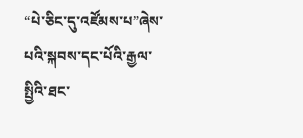“པེ་ཅིང་དུ་འཛོམས་པ”ཞེས་པའི་སྐབས་དང་པོའི་རྒྱལ་སྤྱིའི་ཐང་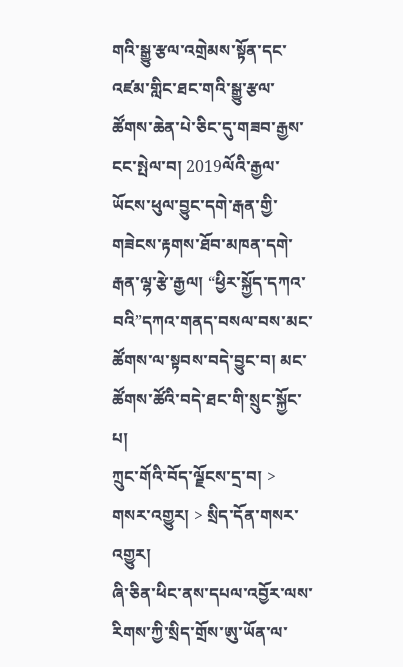གའི་སྒྱུ་རྩལ་འགྲེམས་སྟོན་དང་འཛམ་གླིང་ཐང་གའི་སྒྱུ་རྩལ་ཚོགས་ཆེན་པེ་ཅིང་དུ་གཟབ་རྒྱས་ངང་སྤེལ་བ། 2019ལོའི་རྒྱལ་ཡོངས་ཕུལ་བྱུང་དགེ་རྒན་གྱི་གཟེངས་རྟགས་ཐོབ་མཁན་དགེ་རྒན་ལྷ་རྩེ་རྒྱལ། “ཕྱིར་སྐྱོད་དཀའ་བའི”དཀའ་གནད་བསལ་བས་མང་ཚོགས་ལ་སྟབས་བདེ་བྱུང་བ། མང་ཚོགས་ཚོའི་བདེ་ཐང་གི་སྲུང་སྐྱོང་པ།
ཀྲུང་གོའི་བོད་ལྗོངས་དྲ་བ། > གསར་འགྱུར། > སྲིད་དོན་གསར་འགྱུར།
ཞི་ཅིན་ཕིང་ནས་དཔལ་འབྱོར་ལས་རིགས་ཀྱི་སྲིད་གྲོས་ཨུ་ཡོན་ལ་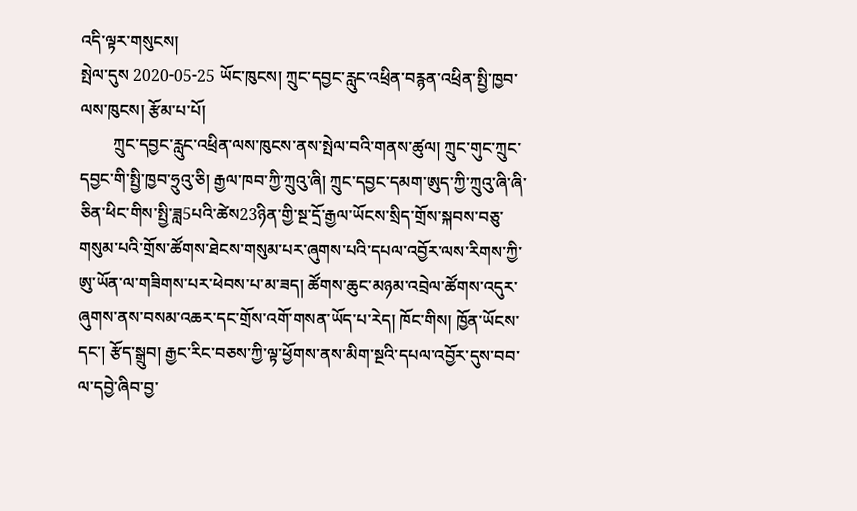འདི་ལྟར་གསུངས།
སྤེལ་དུས 2020-05-25 ཡོང་ཁུངས། ཀྲུང་དབྱང་རླུང་འཕྲིན་བརྙན་འཕྲིན་སྤྱི་ཁྱབ་ལས་ཁུངས། རྩོམ་པ་པོ།
        ཀྲུང་དབྱང་རླུང་འཕྲིན་ལས་ཁུངས་ནས་སྤེལ་བའི་གནས་ཚུལ། ཀྲུང་གུང་ཀྲུང་དབྱང་གི་སྤྱི་ཁྱབ་ཧྲུའུ་ཅི། རྒྱལ་ཁབ་ཀྱི་ཀྲུའུ་ཞི། ཀྲུང་དབྱང་དམག་ཨུད་ཀྱི་ཀྲུའུ་ཞི་ཞི་ཅིན་ཕིང་གིས་སྤྱི་ཟླ5པའི་ཚེས23ཉིན་གྱི་སྔ་དྲོ་རྒྱལ་ཡོངས་སྲིད་གྲོས་སྐབས་བཅུ་གསུམ་པའི་གྲོས་ཚོགས་ཐེངས་གསུམ་པར་ཞུགས་པའི་དཔལ་འབྱོར་ལས་རིགས་ཀྱི་ཨུ་ཡོན་ལ་གཟིགས་པར་ཕེབས་པ་མ་ཟད། ཚོགས་ཆུང་མཉམ་འབྲེལ་ཚོགས་འདུར་ཞུགས་ནས་བསམ་འཆར་དང་གྲོས་འགོ་གསན་ཡོད་པ་རེད། ཁོང་གིས། ཁྱོན་ཡོངས་དང་། རྩོད་སྒྲུབ། རྒྱང་རིང་བཅས་ཀྱི་ལྟ་ཕྱོགས་ནས་མིག་སྔའི་དཔལ་འབྱོར་དུས་བབ་ལ་དབྱེ་ཞིབ་བྱ་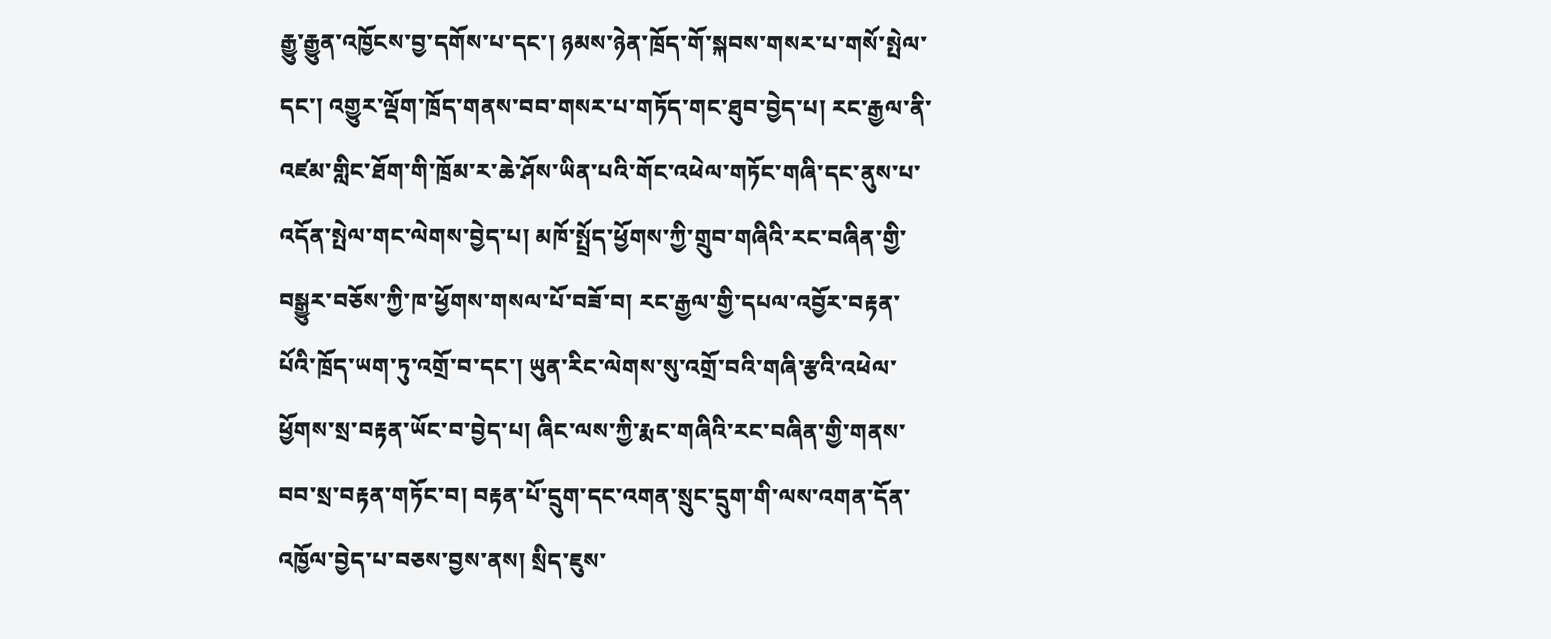རྒྱུ་རྒྱུན་འཁྱོངས་བྱ་དགོས་པ་དང་། ཉམས་ཉེན་ཁྲོད་གོ་སྐབས་གསར་པ་གསོ་སྤེལ་དང་། འགྱུར་ལྡོག་ཁྲོད་གནས་བབ་གསར་པ་གཏོད་གང་ཐུབ་བྱེད་པ། རང་རྒྱལ་ནི་འཛམ་གླིང་ཐོག་གི་ཁྲོམ་ར་ཆེ་ཤོས་ཡིན་པའི་གོང་འཕེལ་གཏོང་གཞི་དང་ནུས་པ་འདོན་སྤེལ་གང་ལེགས་བྱེད་པ། མཁོ་སྤྲོད་ཕྱོགས་ཀྱི་གྲུབ་གཞིའི་རང་བཞིན་གྱི་བསྒྱུར་བཅོས་ཀྱི་ཁ་ཕྱོགས་གསལ་པོ་བཟོ་བ། རང་རྒྱལ་གྱི་དཔལ་འབྱོར་བརྟན་པོའི་ཁྲོད་ཡག་ཏུ་འགྲོ་བ་དང་། ཡུན་རིང་ལེགས་སུ་འགྲོ་བའི་གཞི་རྩའི་འཕེལ་ཕྱོགས་སྲ་བརྟན་ཡོང་བ་བྱེད་པ། ཞིང་ལས་ཀྱི་རྨང་གཞིའི་རང་བཞིན་གྱི་གནས་བབ་སྲ་བརྟན་གཏོང་བ། བརྟན་པོ་དྲུག་དང་འགན་སྲུང་དྲུག་གི་ལས་འགན་དོན་འཁྱོལ་བྱེད་པ་བཅས་བྱས་ནས། སྲིད་ཇུས་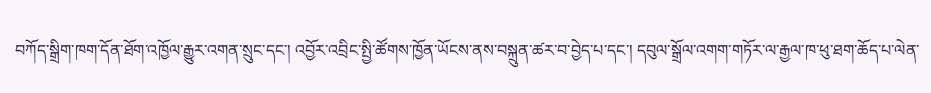བཀོད་སྒྲིག་ཁག་དོན་ཐོག་འཁྱོལ་རྒྱུར་འགན་སྲུང་དང་། འབྱོར་འབྲིང་སྤྱི་ཚོགས་ཁྱོན་ཡོངས་ནས་བསྐྲུན་ཚར་བ་བྱེད་པ་དང་། དབུལ་སྒྲོལ་འགག་གཏོར་ལ་རྒྱལ་ཁ་ཕུ་ཐག་ཆོད་པ་ལེན་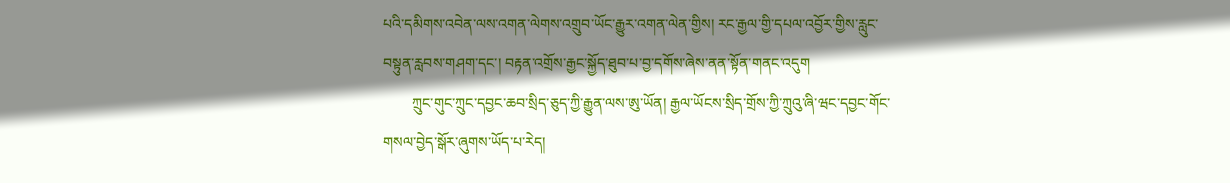པའི་དམིགས་འབེན་ལས་འགན་ལེགས་འགྲུབ་ཡོང་རྒྱུར་འགན་ལེན་གྱིས། རང་རྒྱལ་གྱི་དཔལ་འབྱོར་གྱིས་རླུང་བསྟུན་རླབས་གཤག་དང་། བརྟན་འགྲོས་རྒྱང་སྐྱོད་ཐུབ་པ་བྱ་དགོས་ཞེས་ནན་སྟོན་གནང་འདུག
        ཀྲུང་གུང་ཀྲུང་དབྱང་ཆབ་སྲིད་ཅུད་ཀྱི་རྒྱུན་ལས་ཨུ་ཡོན། རྒྱལ་ཡོངས་སྲིད་གྲོས་ཀྱི་ཀྲུའུ་ཞི་ཝང་དབྱང་གོང་གསལ་བྱེད་སྒོར་ཞུགས་ཡོད་པ་རེད།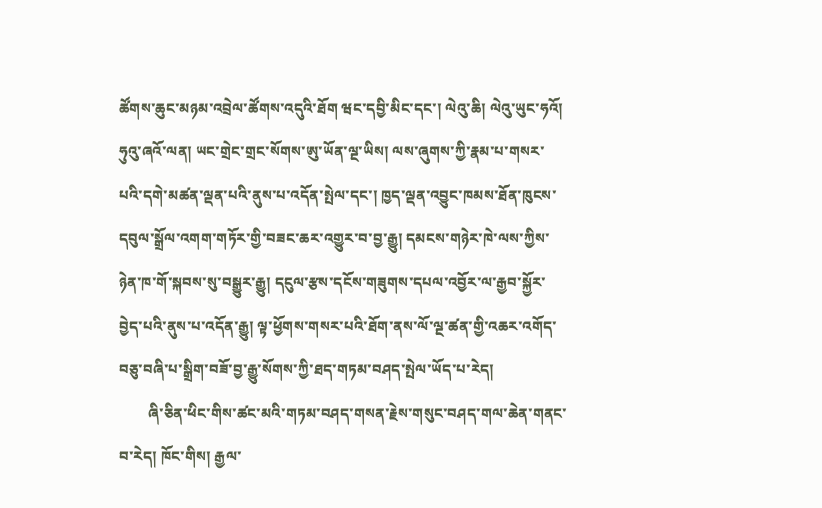ཚོགས་ཆུང་མཉམ་འབྲེལ་ཚོགས་འདུའི་ཐོག ཝང་དབྱི་མིང་དང་། ལེའུ་ཆི། ལེའུ་ཡུང་ཧའོ། ཧུའུ་ཞའོ་ལན། ཡང་གྲེང་གྲང་སོགས་ཨུ་ཡོན་ལྔ་ཡིས། ལས་ཞུགས་ཀྱི་རྣམ་པ་གསར་པའི་དགེ་མཚན་ལྡན་པའི་ནུས་པ་འདོན་སྤེལ་དང་། ཁྱད་ལྡན་འབྱུང་ཁམས་ཐོན་ཁུངས་དབུལ་སྒྲོལ་འགག་གཏོར་གྱི་བཟང་ཆར་འགྱུར་བ་བྱ་རྒྱུ། དམངས་གཉེར་ཁེ་ལས་ཀྱིས་ཉེན་ཁ་གོ་སྐབས་སུ་བསྒྱུར་རྒྱུ། དངུལ་རྩས་དངོས་གཟུགས་དཔལ་འབྱོར་ལ་རྒྱབ་སྐྱོར་བྱེད་པའི་ནུས་པ་འདོན་རྒྱུ། ལྟ་ཕྱོགས་གསར་པའི་ཐོག་ནས་ལོ་ལྔ་ཚན་གྱི་འཆར་འགོད་བཅུ་བཞི་པ་སྒྲིག་བཟོ་བྱ་རྒྱུ་སོགས་ཀྱི་ཐད་གཏམ་བཤད་སྤེལ་ཡོད་པ་རེད།
        ཞི་ཅིན་ཕིང་གིས་ཚང་མའི་གཏམ་བཤད་གསན་རྗེས་གསུང་བཤད་གལ་ཆེན་གནང་བ་རེད། ཁོང་གིས། རྒྱལ་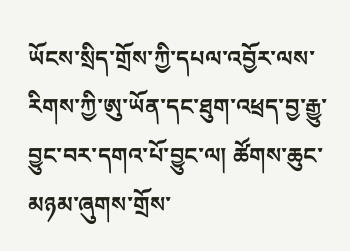ཡོངས་སྲིད་གྲོས་ཀྱི་དཔལ་འབྱོར་ལས་རིགས་ཀྱི་ཨུ་ཡོན་དང་ཐུག་འཕྲད་བྱ་རྒྱུ་བྱུང་བར་དགའ་པོ་བྱུང་ལ། ཚོགས་ཆུང་མཉམ་ཞུགས་གྲོས་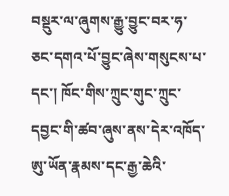བསྡུར་ལ་ཞུགས་རྒྱུ་བྱུང་བར་ཧ་ཅང་དགའ་པོ་བྱུང་ཞེས་གསུངས་པ་དང་། ཁོང་གིས་ཀྲུང་གུང་ཀྲུང་དབྱང་གི་ཚབ་ཞུས་ནས་དེར་འཁོད་ཨུ་ཡོན་རྣམས་དང་རྒྱ་ཆེའི་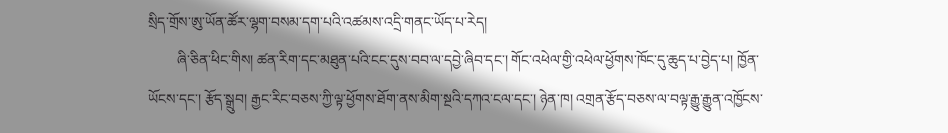སྲིད་གྲོས་ཨུ་ཡོན་ཚོར་ལྷག་བསམ་དག་པའི་འཚམས་འདྲི་གནང་ཡོད་པ་རེད།
        ཞི་ཅིན་ཕིང་གིས། ཚན་རིག་དང་མཐུན་པའི་ངང་དུས་བབ་ལ་དབྱེ་ཞིབ་དང་། གོང་འཕེལ་གྱི་འཕེལ་ཕྱོགས་ཁོང་དུ་ཆུད་པ་བྱེད་པ། ཁྱོན་ཡོངས་དང་། རྩོད་སྒྲུབ། རྒྱང་རིང་བཅས་ཀྱི་ལྟ་ཕྱོགས་ཐོག་ནས་མིག་སྔའི་དཀའ་ངལ་དང་། ཉེན་ཁ། འགྲན་རྩོད་བཅས་ལ་བལྟ་རྒྱུ་རྒྱུན་འཁྱོངས་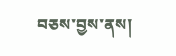བཅས་བྱས་ནས།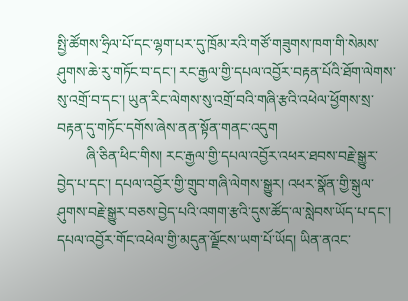སྤྱི་ཚོགས་ཧྲིལ་པོ་དང་ལྷག་པར་དུ་ཁྲོམ་རའི་གཙོ་གཟུགས་ཁག་གི་སེམས་ཤུགས་ཆེ་རུ་གཏོང་བ་དང་། རང་རྒྱལ་གྱི་དཔལ་འབྱོར་བརྟན་པོའི་ཐོག་ལེགས་སུ་འགྲོ་བ་དང་། ཡུན་རིང་ལེགས་སུ་འགྲོ་བའི་གཞི་རྩའི་འཕེལ་ཕྱོགས་སྲ་བརྟན་དུ་གཏོང་དགོས་ཞེས་ནན་སྟོན་གནང་འདུག
        ཞི་ཅིན་ཕིང་གིས། རང་རྒྱལ་གྱི་དཔལ་འབྱོར་འཕར་ཐབས་བརྗེ་སྒྱུར་བྱེད་པ་དང་། དཔལ་འབྱོར་གྱི་གྲུབ་གཞི་ལེགས་སྒྱུར། འཕར་སྣོན་གྱི་སྒུལ་ཤུགས་བརྗེ་སྒྱུར་བཅས་བྱེད་པའི་འགག་རྩའི་དུས་ཚོད་ལ་སླེབས་ཡོད་པ་དང་། དཔལ་འབྱོར་གོང་འཕེལ་གྱི་མདུན་ལྗོངས་ཡག་པོ་ཡོད། ཡིན་ནའང་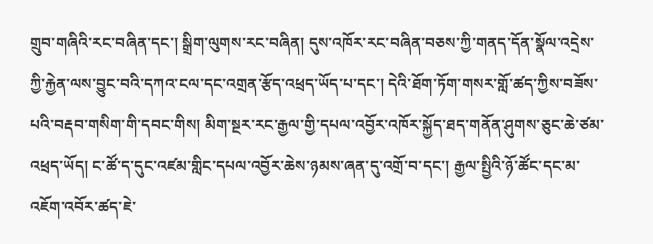གྲུབ་གཞིའི་རང་བཞིན་དང་། སྒྲིག་ལུགས་རང་བཞིན། དུས་འཁོར་རང་བཞིན་བཅས་ཀྱི་གནད་དོན་སྣོལ་འདྲེས་ཀྱི་རྐྱེན་ལས་བྱུང་བའི་དཀའ་ངལ་དང་འགྲན་རྩོད་འཕྲད་ཡོད་པ་དང་། དེའི་ཐོག་ཏོག་གསར་གློ་ཚད་ཀྱིས་བཟོས་པའི་བརྡབ་གསིག་གི་དབང་གིས། མིག་སྔར་རང་རྒྱལ་གྱི་དཔལ་འབྱོར་འཁོར་སྐྱོད་ཐད་གནོན་ཤུགས་ཅུང་ཆེ་ཙམ་འཕྲད་ཡོད། ང་ཚོ་ད་དུང་འཛམ་གླིང་དཔལ་འབྱོར་ཆེས་ཉམས་ཞན་དུ་འགྲོ་བ་དང་། རྒྱལ་སྤྱིའི་ཉོ་ཚོང་དང་མ་འཇོག་འབོར་ཚད་ཇེ་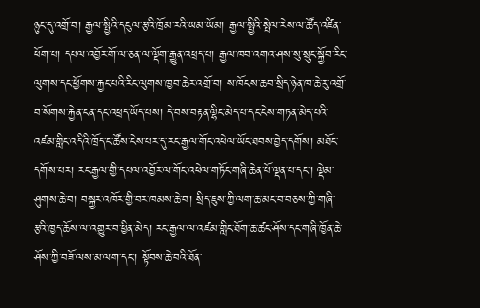ཉུང་དུ་འགྲོ་བ། རྒྱལ་སྤྱིའི་དངུལ་རྩའི་ཁྲོམ་རའི་ཡམ་ཡོམ། རྒྱལ་སྤྱིའི་སྤེལ་རེས་ལ་ཚོད་འཛིན་ཕོག་པ། དཔལ་འབྱོར་གོ་ལ་ཅན་ལ་ལྡོག་རྒྱུན་འཕྲད་པ། རྒྱལ་ཁབ་འགའ་ཤས་སུ་སྲུང་སྐྱོབ་རིང་ལུགས་དང་ཕྱོགས་རྐྱང་པའི་རིང་ལུགས་ཁྱབ་ཆེར་འགྲོ་བ། ས་ཁོངས་ཆབ་སྲིད་ཉེན་ཁ་ཆེ་རུ་འགྲོ་བ་སོགས་རྐྱེན་ངན་དང་འཕྲད་ཡོད་པས། དེ་བས་བརྟན་ལྷིང་མེད་པ་དང་ངེས་གཏན་མེད་པའི་འཛམ་གླིང་འདིའི་ཁྲོད་ང་ཚོས་ངེས་པར་དུ་རང་རྒྱལ་གོང་འཕེལ་ཡོང་ཐབས་བྱེད་དགོས། མཐོང་དགོས་པར། རང་རྒྱལ་གྱི་དཔལ་འབྱོར་ལ་གོང་འཕེལ་གཏོང་གཞི་ཆེན་པོ་ལྡན་པ་དང་། ལྡེམ་ཤུགས་ཆེ་བ། བསྐྱར་འཁོར་གྱི་བར་ཁམས་ཆེ་བ། སྲིད་ཇུས་ཀྱི་ལག་ཆ་མང་བ་བཅས་ཀྱི་གཞི་རྩའི་ཁྱད་ཆོས་ལ་འགྱུར་བ་ཕྱིན་མེད། རང་རྒྱལ་ལ་འཛམ་གླིང་ཐོག་ཆ་ཚང་ཤོས་དང་གཞི་ཁྱོན་ཆེ་ཤོས་ཀྱི་བཟོ་ལས་མ་ལག་དང་། སྟོབས་ཆེ་བའི་ཐོན་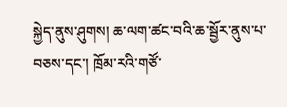སྐྱེད་ནུས་ཤུགས། ཆ་ལག་ཚང་བའི་ཆ་སྦྱོར་ནུས་པ་བཅས་དང་། ཁྲོམ་རའི་གཙོ་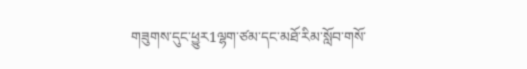གཟུགས་དུང་ཕྱུར1ལྷག་ཙམ་དང་མཐོ་རིམ་སློབ་གསོ་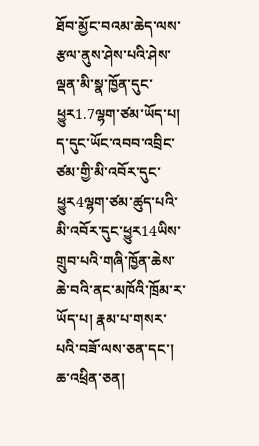ཐོབ་མྱོང་བའམ་ཆེད་ལས་རྩལ་ནུས་ཤེས་པའི་ཤེས་ལྡན་མི་སྣ་ཁྱོན་དུང་ཕྱུར1.7ལྷག་ཙམ་ཡོད་པ། ད་དུང་ཡོང་འབབ་འབྲིང་ཙམ་གྱི་མི་འབོར་དུང་ཕྱུར4ལྷག་ཙམ་ཚུད་པའི་མི་འབོར་དུང་ཕྱུར14ཡིས་གྲུབ་པའི་གཞི་ཁྱོན་ཆེས་ཆེ་བའི་ནང་མཁོའི་ཁྲོམ་ར་ཡོད་པ། རྣམ་པ་གསར་པའི་བཟོ་ལས་ཅན་དང་། ཆ་འཕྲིན་ཅན།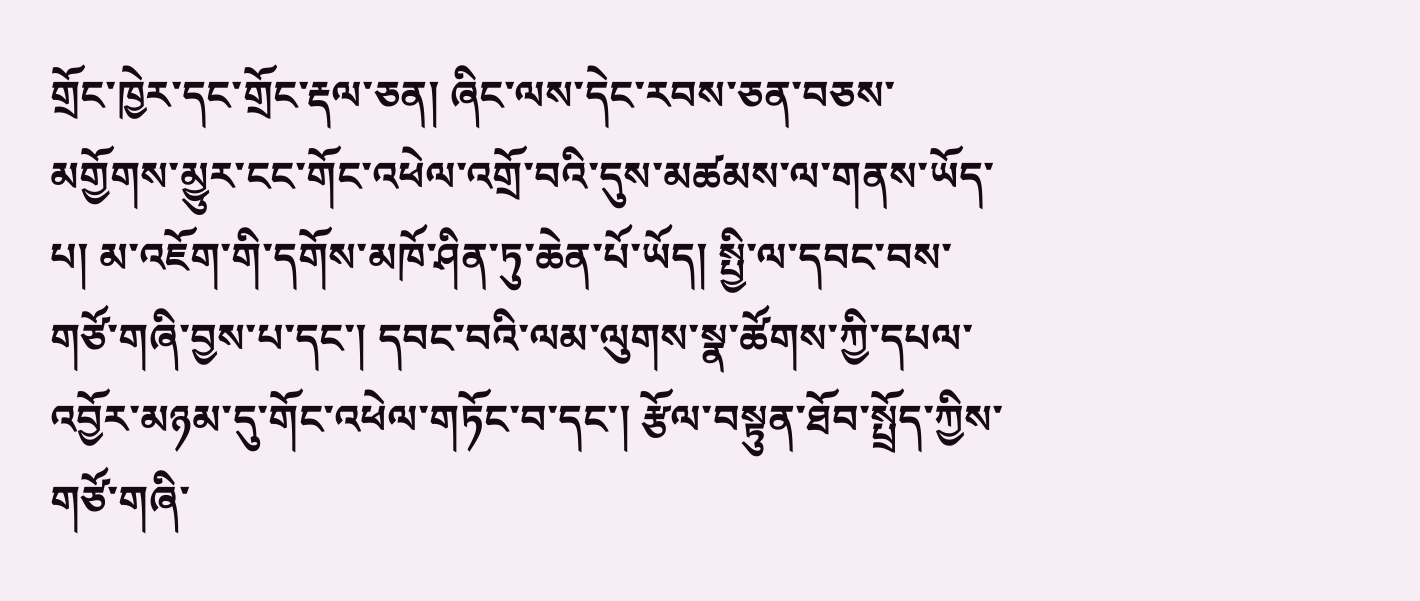གྲོང་ཁྱེར་དང་གྲོང་རྡལ་ཅན། ཞིང་ལས་དེང་རབས་ཅན་བཅས་མགྱོགས་མྱུར་ངང་གོང་འཕེལ་འགྲོ་བའི་དུས་མཚམས་ལ་གནས་ཡོད་པ། མ་འཇོག་གི་དགོས་མཁོ་ཤིན་ཏུ་ཆེན་པོ་ཡོད། སྤྱི་ལ་དབང་བས་གཙོ་གཞི་བྱས་པ་དང་། དབང་བའི་ལམ་ལུགས་སྣ་ཚོགས་ཀྱི་དཔལ་འབྱོར་མཉམ་དུ་གོང་འཕེལ་གཏོང་བ་དང་། རྩོལ་བསྟུན་ཐོབ་སྤྲོད་ཀྱིས་གཙོ་གཞི་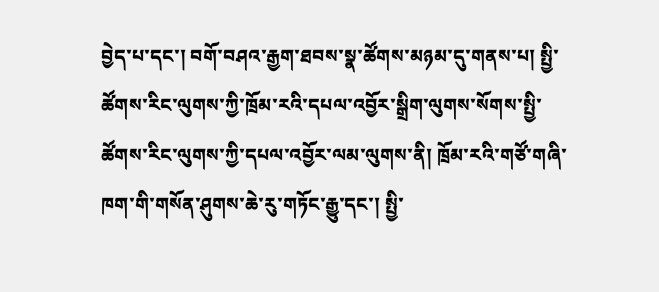བྱེད་པ་དང་། བགོ་བཤའ་རྒྱག་ཐབས་སྣ་ཚོགས་མཉམ་དུ་གནས་པ། སྤྱི་ཚོགས་རིང་ལུགས་ཀྱི་ཁྲོམ་རའི་དཔལ་འབྱོར་སྒྲིག་ལུགས་སོགས་སྤྱི་ཚོགས་རིང་ལུགས་ཀྱི་དཔལ་འབྱོར་ལམ་ལུགས་ནི། ཁྲོམ་རའི་གཙོ་གཞི་ཁག་གི་གསོན་ཤུགས་ཆེ་རུ་གཏོང་རྒྱུ་དང་། སྤྱི་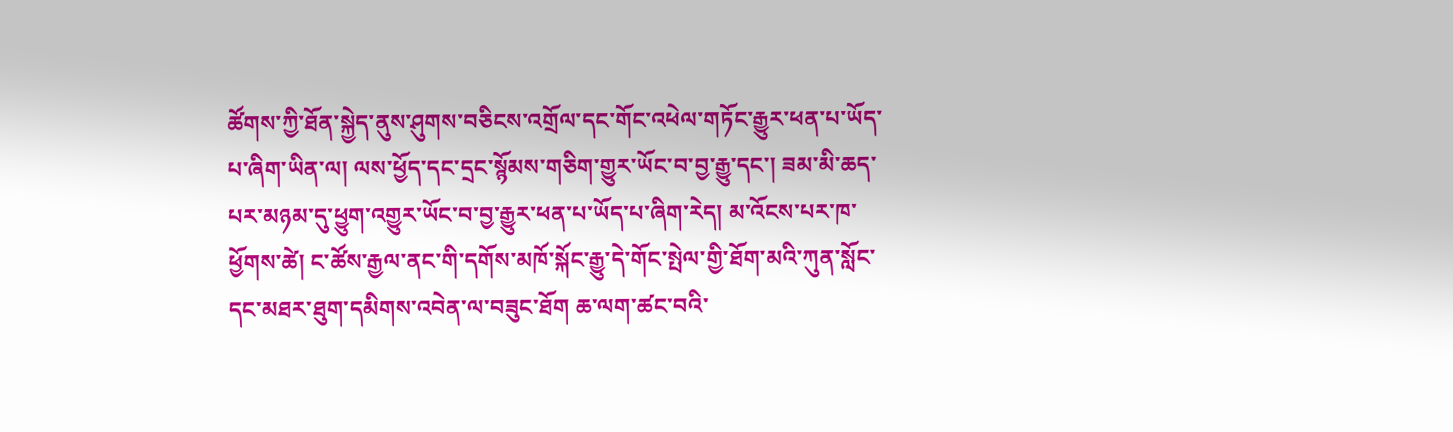ཚོགས་ཀྱི་ཐོན་སྐྱེད་ནུས་ཤུགས་བཅིངས་འགྲོལ་དང་གོང་འཕེལ་གཏོང་རྒྱུར་ཕན་པ་ཡོད་པ་ཞིག་ཡིན་ལ། ལས་ཕྱོད་དང་དྲང་སྙོམས་གཅིག་གྱུར་ཡོང་བ་བྱ་རྒྱུ་དང་། ཟམ་མི་ཆད་པར་མཉམ་དུ་ཕྱུག་འགྱུར་ཡོང་བ་བྱ་རྒྱུར་ཕན་པ་ཡོད་པ་ཞིག་རེད། མ་འོངས་པར་ཁ་ཕྱོགས་ཚེ། ང་ཚོས་རྒྱལ་ནང་གི་དགོས་མཁོ་སྐོང་རྒྱུ་དེ་གོང་སྤེལ་གྱི་ཐོག་མའི་ཀུན་སློང་དང་མཐར་ཐུག་དམིགས་འབེན་ལ་བཟུང་ཐོག ཆ་ལག་ཚང་བའི་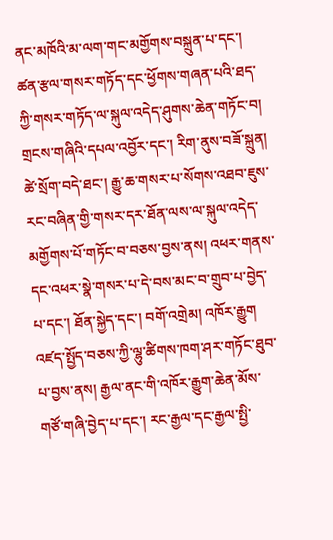ནང་མཁོའི་མ་ལག་གང་མགྱོགས་བསྐྲུན་པ་དང་། ཚན་རྩལ་གསར་གཏོད་དང་ཕྱོགས་གཞན་པའི་ཐད་ཀྱི་གསར་གཏོད་ལ་སྐུལ་འདེད་ཤུགས་ཆེན་གཏོང་བ། གྲངས་གཞིའི་དཔལ་འབྱོར་དང་། རིག་ནུས་བཟོ་སྐྲུན། ཚེ་སྲོག་བདེ་ཐང་། རྒྱུ་ཆ་གསར་པ་སོགས་འཐབ་ཇུས་རང་བཞིན་གྱི་གསར་དར་ཐོན་ལས་ལ་སྐུལ་འདེད་མགྱོགས་པོ་གཏོང་བ་བཅས་བྱས་ནས། འཕར་གནས་དང་འཕར་སྣེ་གསར་པ་དེ་བས་མང་བ་གྲུབ་པ་བྱེད་པ་དང་། ཐོན་སྐྱེད་དང་། བགོ་འགྲེམ། འཁོར་རྒྱུག འཛད་སྤྱོད་བཅས་ཀྱི་ལྷུ་ཚིགས་ཁག་ཤར་གཏོང་ཐུབ་པ་བྱས་ནས། རྒྱལ་ནང་གི་འཁོར་རྒྱུག་ཆེན་མོས་གཙོ་གཞི་བྱེད་པ་དང་། རང་རྒྱལ་དང་རྒྱལ་སྤྱི་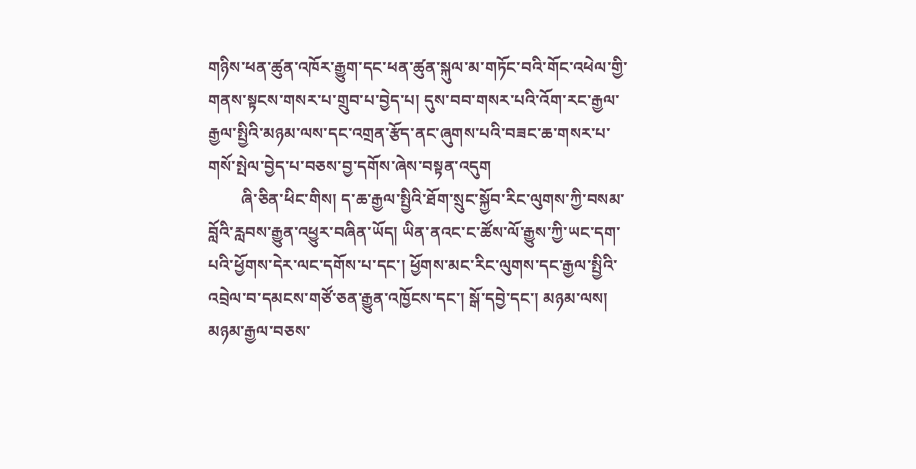གཉིས་ཕན་ཚུན་འཁོར་རྒྱུག་དང་ཕན་ཚུན་སྐུལ་མ་གཏོང་བའི་གོང་འཕེལ་གྱི་གནས་སྟངས་གསར་པ་གྲུབ་པ་བྱེད་པ། དུས་བབ་གསར་པའི་འོག་རང་རྒྱལ་རྒྱལ་སྤྱིའི་མཉམ་ལས་དང་འགྲན་རྩོད་ནང་ཞུགས་པའི་བཟང་ཆ་གསར་པ་གསོ་སྤེལ་བྱེད་པ་བཅས་བྱ་དགོས་ཞེས་བསྟན་འདུག
        ཞི་ཅིན་ཕིང་གིས། ད་ཆ་རྒྱལ་སྤྱིའི་ཐོག་སྲུང་སྐྱོབ་རིང་ལུགས་ཀྱི་བསམ་བློའི་རླབས་རྒྱུན་འཕྱུར་བཞིན་ཡོད། ཡིན་ནའང་ང་ཚོས་ལོ་རྒྱུས་ཀྱི་ཡང་དག་པའི་ཕྱོགས་དེར་ལང་དགོས་པ་དང་། ཕྱོགས་མང་རིང་ལུགས་དང་རྒྱལ་སྤྱིའི་འབྲེལ་བ་དམངས་གཙོ་ཅན་རྒྱུན་འཁྱོངས་དང་། སྒོ་དབྱེ་དང་། མཉམ་ལས། མཉམ་རྒྱལ་བཅས་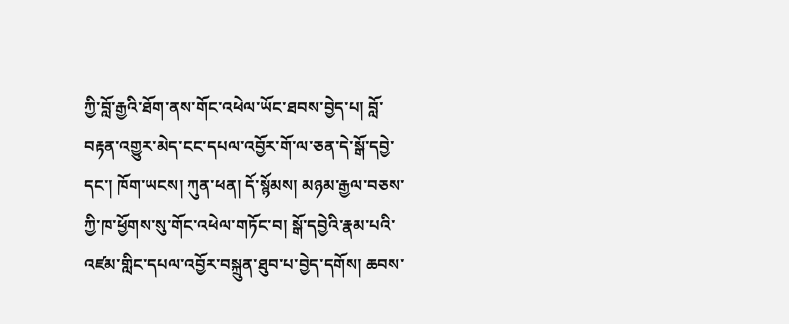ཀྱི་བློ་རྒྱའི་ཐོག་ནས་གོང་འཕེལ་ཡོང་ཐབས་བྱེད་པ། བློ་བརྟན་འགྱུར་མེད་ངང་དཔལ་འབྱོར་གོ་ལ་ཅན་དེ་སྒོ་དབྱེ་དང་། ཁོག་ཡངས། ཀུན་ཕན། དོ་སྙོམས། མཉམ་རྒྱལ་བཅས་ཀྱི་ཁ་ཕྱོགས་སུ་གོང་འཕེལ་གཏོང་བ། སྒོ་དབྱེའི་རྣམ་པའི་འཛམ་གླིང་དཔལ་འབྱོར་བསྐྲུན་ཐུབ་པ་བྱེད་དགོས། ཆབས་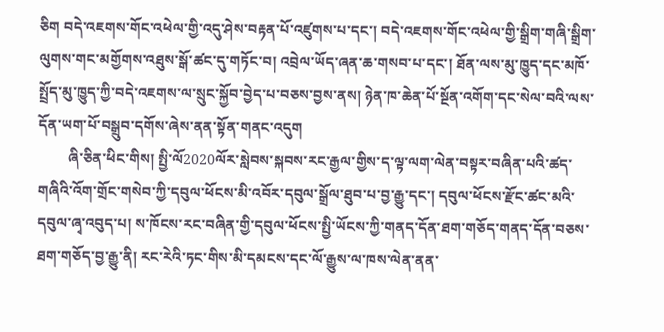ཅིག བདེ་འཇགས་གོང་འཕེལ་གྱི་འདུ་ཤེས་བརྟན་པོ་འཛུགས་པ་དང་། བདེ་འཇགས་གོང་འཕེལ་གྱི་སྒྲིག་གཞི་སྒྲིག་ལུགས་གང་མགྱོགས་འཐུས་སྒོ་ཚང་དུ་གཏོང་བ། འབྲེལ་ཡོད་ཞན་ཆ་གསབ་པ་དང་། ཐོན་ལས་མུ་ཁྱུད་དང་མཁོ་སྤྲོད་མུ་ཁྱུད་ཀྱི་བདེ་འཇགས་ལ་སྲུང་སྐྱོབ་བྱེད་པ་བཅས་བྱས་ནས། ཉེན་ཁ་ཆེན་པོ་སྔོན་འགོག་དང་སེལ་བའི་ལས་དོན་ཡག་པོ་བསྒྲུབ་དགོས་ཞེས་ནན་སྟོན་གནང་འདུག
        ཞི་ཅིན་ཕིང་གིས། སྤྱི་ལོ2020ལོར་སླེབས་སྐབས་རང་རྒྱལ་གྱིས་ད་ལྟ་ལག་ལེན་བསྟར་བཞིན་པའི་ཚད་གཞིའི་འོག་གྲོང་གསེབ་ཀྱི་དབུལ་ཕོངས་མི་འབོར་དབུལ་སྒྲོལ་ཐུབ་པ་བྱ་རྒྱུ་དང་། དབུལ་ཕོངས་རྫོང་ཚང་མའི་དབུལ་ཞྭ་འབུད་པ། ས་ཁོངས་རང་བཞིན་གྱི་དབུལ་ཕོངས་སྤྱི་ཡོངས་ཀྱི་གནད་དོན་ཐག་གཅོད་གནད་དོན་བཅས་ཐག་གཅོད་བྱ་རྒྱུ་ནི། རང་རེའི་ཏང་གིས་མི་དམངས་དང་ལོ་རྒྱུས་ལ་ཁས་ལེན་ནན་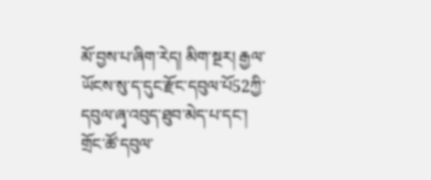མོ་བྱས་པ་ཞིག་རེད། མིག་སྔར། རྒྱལ་ཡོངས་སུ་ད་དུང་རྫོང་དབུལ་པོ52ཀྱི་དབུལ་ཞྭ་འབུད་ཐུབ་མེད་པ་དང་། གྲོང་ཚོ་དབུལ་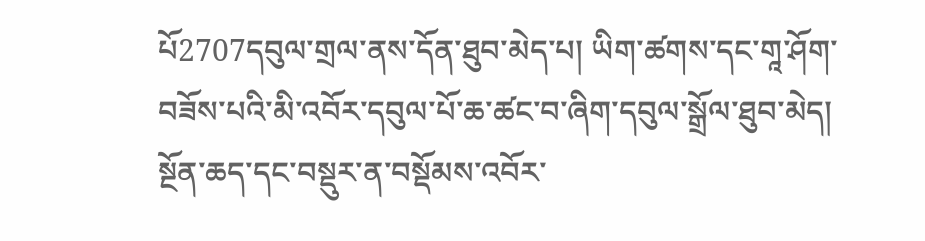པོ2707དབུལ་གྲལ་ནས་དོན་ཐུབ་མེད་པ། ཡིག་ཚགས་དང་གཱ་ཤོག་བཟོས་པའི་མི་འབོར་དབུལ་པོ་ཆ་ཚང་བ་ཞིག་དབུལ་སྒྲོལ་ཐུབ་མེད། སྔོན་ཆད་དང་བསྡུར་ན་བསྡོམས་འབོར་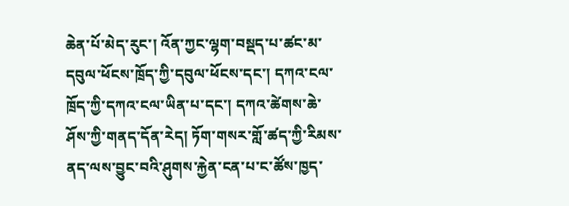ཆེན་པོ་མེད་རུང་། འོན་ཀྱང་ལྷག་བསྡད་པ་ཚང་མ་དབུལ་ཕོངས་ཁྲོད་ཀྱི་དབུལ་ཕོངས་དང་། དཀའ་ངལ་ཁྲོད་ཀྱི་དཀའ་ངལ་ཡིན་པ་དང་། དཀའ་ཚེགས་ཆེ་ཤོས་ཀྱི་གནད་དོན་རེད། ཏོག་གསར་གློ་ཚད་ཀྱི་རིམས་ནད་ལས་བྱུང་བའི་ཤུགས་རྐྱེན་ངན་པ་ང་ཚོས་ཁྱད་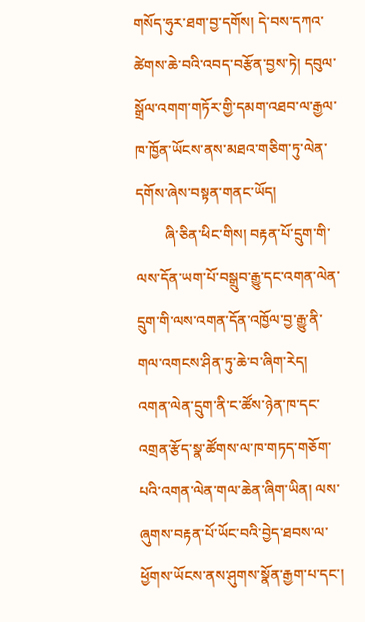གསོད་ཧུར་ཐག་བྱ་དགོས། དེ་བས་དཀའ་ཚེགས་ཆེ་བའི་འབད་བརྩོན་བྱས་ཏེ། དབུལ་སྒྲོལ་འགག་གཏོར་གྱི་དམག་འཐབ་ལ་རྒྱལ་ཁ་ཁྱོན་ཡོངས་ནས་མཐའ་གཅིག་ཏུ་ལེན་དགོས་ཞེས་བསྟན་གནང་ཡོད།
        ཞི་ཅིན་ཕིང་གིས། བརྟན་པོ་དྲུག་གི་ལས་དོན་ཡག་པོ་བསྒྲུབ་རྒྱུ་དང་འགན་ལེན་དྲུག་གི་ལས་འགན་དོན་འཁྱོལ་བྱ་རྒྱུ་ནི་གལ་འགངས་ཤིན་ཏུ་ཆེ་བ་ཞིག་རེད། འགན་ལེན་དྲུག་ནི་ང་ཚོས་ཉེན་ཁ་དང་འགྲན་རྩོད་སྣ་ཚོགས་ལ་ཁ་གཏད་གཅོག་པའི་འགན་ལེན་གལ་ཆེན་ཞིག་ཡིན། ལས་ཞུགས་བརྟན་པོ་ཡོང་བའི་བྱེད་ཐབས་ལ་ཕྱོགས་ཡོངས་ནས་ཤུགས་སྣོན་རྒྱག་པ་དང་།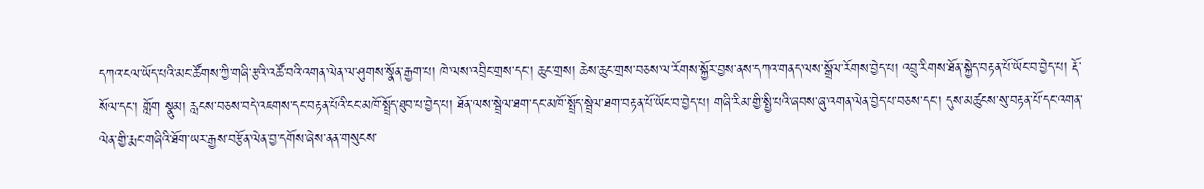དཀའ་ངལ་ཡོད་པའི་མང་ཚོགས་ཀྱི་གཞི་རྩའི་འཚོ་བའི་འགན་ལེན་ལ་ཤུགས་སྣོན་རྒྱག་པ། ཁེ་ལས་འབྲིང་གྲས་དང་། ཆུང་གྲས། ཆེས་ཆུང་གྲས་བཅས་ལ་རོགས་སྐྱོར་བྱས་ནས་དཀའ་གནད་ལས་སྒྲོལ་རོགས་བྱེད་པ། འབྲུ་རིགས་ཐོན་སྐྱེད་བརྟན་པོ་ཡོང་བ་བྱེད་པ། རྡོ་སོལ་དང་། གློག སྣུམ། རླངས་བཅས་བདེ་འཇགས་དང་བརྟན་པོའི་ངང་མཁོ་སྤྲོད་ཐུབ་པ་བྱེད་པ། ཐོན་ལས་སྦྲེལ་ཐག་དང་མཁོ་སྤྲོད་སྦྲེལ་ཐག་བརྟན་པོ་ཡོང་བ་བྱེད་པ། གཞི་རིམ་གྱི་སྤྱི་པའི་ཞབས་ཞུ་འགན་ལེན་བྱེད་པ་བཅས་དང་། དུས་མཚུངས་སུ་བརྟན་པོ་དང་འགན་ལེན་གྱི་རྨང་གཞིའི་ཐོག་ཡར་རྒྱས་བརྩོན་ལེན་བྱ་དགོས་ཞེས་ནན་གསུངས་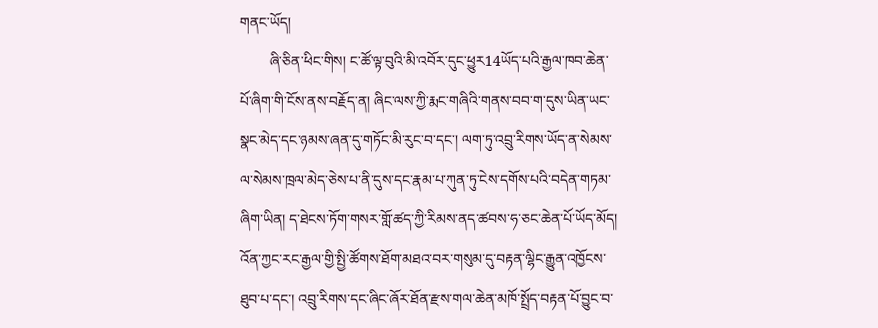གནང་ཡོད།
        ཞི་ཅིན་ཕིང་གིས། ང་ཚོ་ལྟ་བུའི་མི་འབོར་དུང་ཕྱུར14ཡོད་པའི་རྒྱལ་ཁབ་ཆེན་པོ་ཞིག་གི་ངོས་ནས་བརྗོད་ན། ཞིང་ལས་ཀྱི་རྨང་གཞིའི་གནས་བབ་ག་དུས་ཡིན་ཡང་སྣང་མེད་དང་ཉམས་ཞན་དུ་གཏོང་མི་རུང་བ་དང་། ལག་ཏུ་འབྲུ་རིགས་ཡོད་ན་སེམས་ལ་སེམས་ཁྲལ་མེད་ཅེས་པ་ནི་དུས་དང་རྣམ་པ་ཀུན་ཏུ་ངེས་དགོས་པའི་བདེན་གཏམ་ཞིག་ཡིན། ད་ཐེངས་ཏོག་གསར་གློ་ཚད་ཀྱི་རིམས་ནད་ཚབས་ཧ་ཅང་ཆེན་པོ་ཡོད་མོད། འོན་ཀྱང་རང་རྒྱལ་གྱི་སྤྱི་ཚོགས་ཐོག་མཐའ་བར་གསུམ་དུ་བརྟན་ལྷིང་རྒྱུན་འཁྱོངས་ཐུབ་པ་དང་། འབྲུ་རིགས་དང་ཞིང་ཞོར་ཐོན་རྫས་གལ་ཆེན་མཁོ་སྤྲོད་བརྟན་པོ་བྱུང་བ་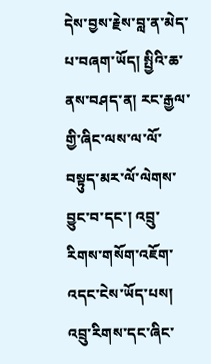དེས་བྱས་རྗེས་བླ་ན་མེད་པ་བཞག་ཡོད། སྤྱིའི་ཆ་ནས་བཤད་ན། རང་རྒྱལ་གྱི་ཞིང་ལས་ལ་ལོ་བསྟུད་མར་ལོ་ལེགས་བྱུང་བ་དང་། འབྲུ་རིགས་གསོག་འཇོག་འདང་ངེས་ཡོད་པས། འབྲུ་རིགས་དང་ཞིང་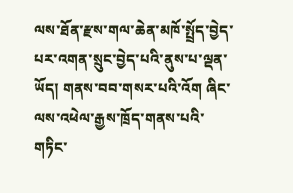ལས་ཐོན་རྫས་གལ་ཆེན་མཁོ་སྤྲོད་བྱེད་པར་འགན་སྲུང་བྱེད་པའི་ནུས་པ་ལྡན་ཡོད། གནས་བབ་གསར་པའི་འོག ཞིང་ལས་འཕེལ་རྒྱས་ཁྲོད་གནས་པའི་གཏིང་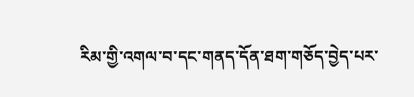རིམ་གྱི་འགལ་བ་དང་གནད་དོན་ཐག་གཅོད་བྱེད་པར་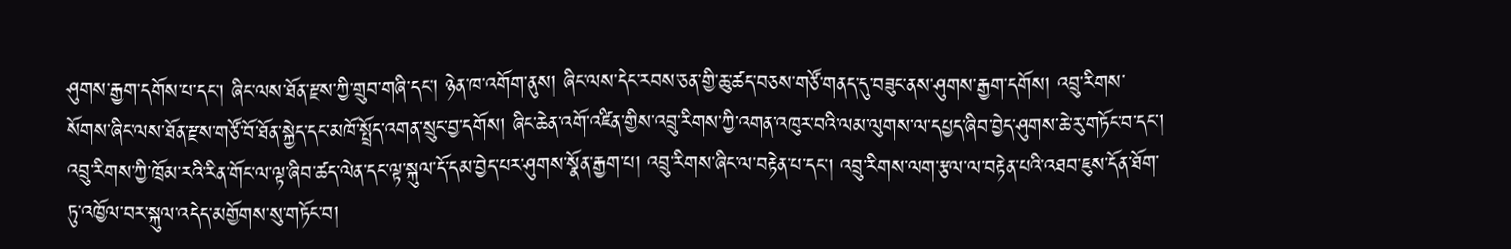ཤུགས་རྒྱག་དགོས་པ་དང་། ཞིང་ལས་ཐོན་རྫས་ཀྱི་གྲུབ་གཞི་དང་། ཉེན་ཁ་འགོག་ནུས། ཞིང་ལས་དེང་རབས་ཅན་གྱི་ཆུ་ཚད་བཅས་གཙོ་གནད་དུ་བཟུང་ནས་ཤུགས་རྒྱག་དགོས། འབྲུ་རིགས་སོགས་ཞིང་ལས་ཐོན་རྫས་གཙོ་བོ་ཐོན་སྐྱེད་དང་མཁོ་སྤྲོད་འགན་སྲུང་བྱ་དགོས། ཞིང་ཆེན་འགོ་འཛིན་གྱིས་འབྲུ་རིགས་ཀྱི་འགན་འཁུར་བའི་ལམ་ལུགས་ལ་དཔྱད་ཞིབ་བྱེད་ཤུགས་ཆེ་རུ་གཏོང་བ་དང་། འབྲུ་རིགས་ཀྱི་ཁྲོམ་རའི་རིན་གོང་ལ་ལྟ་ཞིབ་ཚད་ལེན་དང་ལྟ་སྐུལ་དོ་དམ་བྱེད་པར་ཤུགས་སྣོན་རྒྱག་པ། འབྲུ་རིགས་ཞིང་ལ་བརྟེན་པ་དང་། འབྲུ་རིགས་ལག་རྩལ་ལ་བརྟེན་པའི་འཐབ་ཇུས་དོན་ཐོག་ཏུ་འཁྱོལ་བར་སྐུལ་འདེད་མགྱོགས་སུ་གཏོང་བ།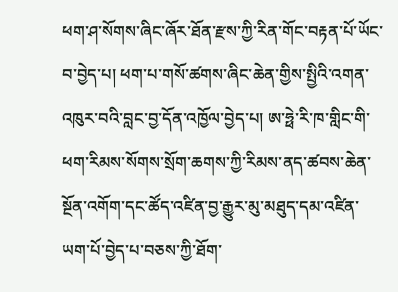ཕག་ཤ་སོགས་ཞིང་ཞོར་ཐོན་རྫས་ཀྱི་རིན་གོང་བརྟན་པོ་ཡོང་བ་བྱེད་པ། ཕག་པ་གསོ་ཚགས་ཞིང་ཆེན་གྱིས་སྤྱིའི་འགན་འཁུར་བའི་བླང་བྱ་དོན་འཁྱོལ་བྱེད་པ། ཨ་ཧྥེ་རི་ཁ་གླིང་གི་ཕག་རིམས་སོགས་སྲོག་ཆགས་ཀྱི་རིམས་ནད་ཚབས་ཆེན་སྔོན་འགོག་དང་ཚོད་འཛིན་བྱ་རྒྱུར་མུ་མཐུད་དམ་འཛིན་ཡག་པོ་བྱེད་པ་བཅས་ཀྱི་ཐོག་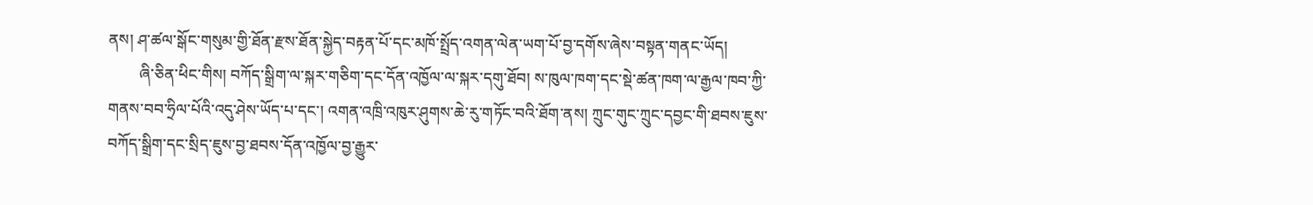ནས། ཤ་ཚལ་སྒོང་གསུམ་གྱི་ཐོན་རྫས་ཐོན་སྐྱེད་བརྟན་པོ་དང་མཁོ་སྤྲོད་འགན་ལེན་ཡག་པོ་བྱ་དགོས་ཞེས་བསྟན་གནང་ཡོད།
        ཞི་ཅིན་ཕིང་གིས། བཀོད་སྒྲིག་ལ་སྐར་གཅིག་དང་དོན་འཁྱོལ་ལ་སྐར་དགུ་ཐོབ། ས་ཁུལ་ཁག་དང་སྡེ་ཚན་ཁག་ལ་རྒྱལ་ཁབ་ཀྱི་གནས་བབ་ཧྲིལ་པོའི་འདུ་ཤེས་ཡོད་པ་དང་། འགན་འཁྲི་འཁུར་ཤུགས་ཆེ་རུ་གཏོང་བའི་ཐོག་ནས། ཀྲུང་གུང་ཀྲུང་དབྱང་གི་ཐབས་ཇུས་བཀོད་སྒྲིག་དང་སྲིད་ཇུས་བྱ་ཐབས་དོན་འཁྱོལ་བྱ་རྒྱུར་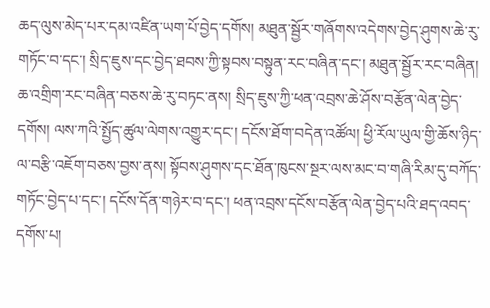ཆད་ལུས་མེད་པར་དམ་འཛིན་ཡག་པོ་བྱེད་དགོས། མཐུན་སྦྱོར་གཞོགས་འདེགས་བྱེད་ཤུགས་ཆེ་རུ་གཏོང་བ་དང་། སྲིད་ཇུས་དང་བྱེད་ཐབས་ཀྱི་སྟབས་བསྟུན་རང་བཞིན་དང་། མཐུན་སྦྱོར་རང་བཞིན། ཆ་འགྲིག་རང་བཞིན་བཅས་ཆེ་རུ་བཏང་ནས། སྲིད་ཇུས་ཀྱི་ཕན་འབྲས་ཆེ་ཤོས་བརྩོན་ལེན་བྱེད་དགོས། ལས་ཀའི་སྤྱོད་ཚུལ་ལེགས་འགྱུར་དང་། དངོས་ཐོག་བདེན་འཚོལ། ཕྱི་རོལ་ཡུལ་གྱི་ཆོས་ཉིད་ལ་བརྩི་འཇོག་བཅས་བྱས་ནས། སྟོབས་ཤུགས་དང་ཐོན་ཁུངས་སྔར་ལས་མང་བ་གཞི་རིམ་དུ་བཀོད་གཏོང་བྱེད་པ་དང་། དངོས་དོན་གཉེར་བ་དང་། ཕན་འབྲས་དངོས་བརྩོན་ལེན་བྱེད་པའི་ཐད་འབད་དགོས་པ།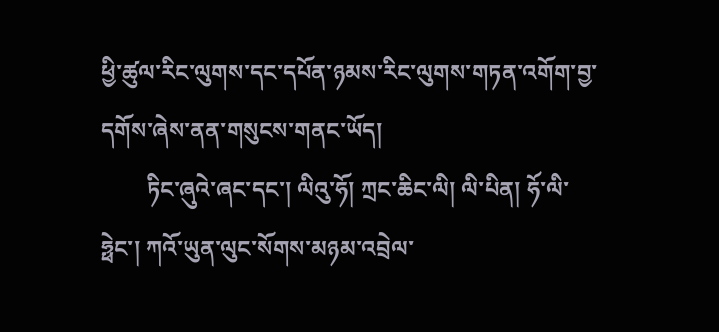ཕྱི་ཚུལ་རིང་ལུགས་དང་དཔོན་ཉམས་རིང་ལུགས་གཏན་འགོག་བྱ་དགོས་ཞེས་ནན་གསུངས་གནང་ཡོད།
        ཏིང་ཞུའེ་ཞང་དང་། ལིའུ་ཧོ། ཀྲང་ཆིང་ལི། ལི་པིན། ཧོ་ལི་ཧྥེང་། ཀའོ་ཡུན་ལུང་སོགས་མཉམ་འབྲེལ་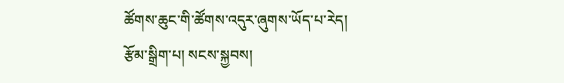ཚོགས་ཆུང་གི་ཚོགས་འདུར་ཞུགས་ཡོད་པ་རེད།
རྩོམ་སྒྲིག་པ། སངས་སྐྱབས།